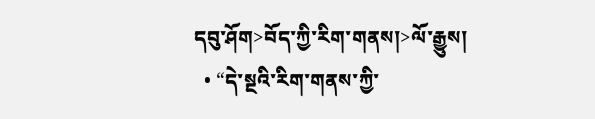དབུ་ཤོག>བོད་ཀྱི་རིག་གནས།>ལོ་རྒྱུས།
  • “དེ་སྔའི་རིག་གནས་ཀྱི་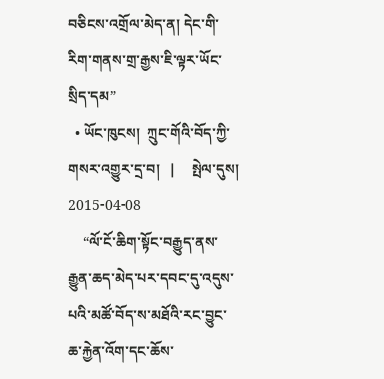བཅིངས་འགྲོལ་མེད་ན། དེང་གི་རིག་གནས་གྲ་རྒྱས་ཇི་ལྟར་ཡོང་སྲིད་དམ”
  • ཡོང་ཁུངས།  ཀྲུང་གོའི་བོད་ཀྱི་གསར་འགྱུར་དྲ་བ།   |     སྤེལ་དུས།  2015-04-08
    “ལོ་ངོ་ཆིག་སྟོང་བརྒྱུད་ནས་རྒྱུན་ཆད་མེད་པར་དབང་དུ་འདུས་པའི་མཚོ་བོད་ས་མཐོའི་རང་བྱུང་ཆ་རྐྱེན་འོག་དང་ཆོས་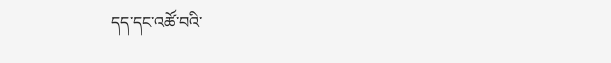དད་དང་འཚོ་བའི་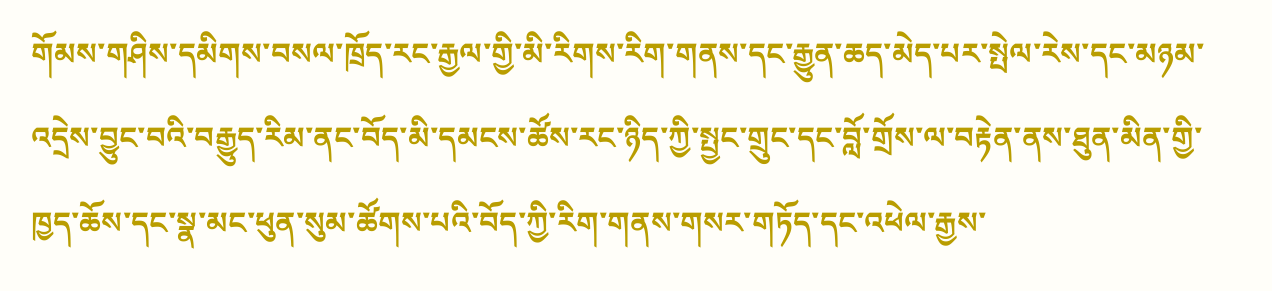གོམས་གཤིས་དམིགས་བསལ་ཁྲོད་རང་རྒྱལ་གྱི་མི་རིགས་རིག་གནས་དང་རྒྱུན་ཆད་མེད་པར་སྤེལ་རེས་དང་མཉམ་འདྲེས་བྱུང་བའི་བརྒྱུད་རིམ་ནང་བོད་མི་དམངས་ཚོས་རང་ཉིད་ཀྱི་སྤྱང་གྲུང་དང་བློ་གྲོས་ལ་བརྟེན་ནས་ཐུན་མིན་གྱི་ཁྱད་ཆོས་དང་སྣ་མང་ཕུན་སུམ་ཚོགས་པའི་བོད་ཀྱི་རིག་གནས་གསར་གཏོད་དང་འཕེལ་རྒྱས་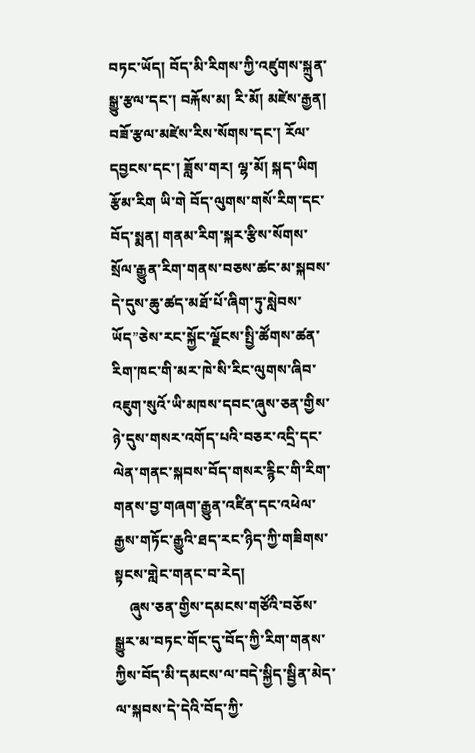བཏང་ཡོད། བོད་མི་རིགས་ཀྱི་འཛུགས་སྐྲུན་སྒྱུ་རྩལ་དང་། བརྐོས་མ། རི་མོ། མཛེས་རྒྱན། བཟོ་རྩལ་མཛེས་རིས་སོགས་དང་། རོལ་དབྱངས་དང་། ཟློས་གར། ལྷ་མོ། སྐད་ཡིག རྩོམ་རིག ཡི་གེ བོད་ལུགས་གསོ་རིག་དང་བོད་སྨན། གནམ་རིག་སྐར་རྩིས་སོགས་སྲོལ་རྒྱུན་རིག་གནས་བཅས་ཚང་མ་སྐབས་དེ་དུས་ཆུ་ཚད་མཐོ་པོ་ཞིག་ཏུ་སླེབས་ཡོད”ཅེས་རང་སྐྱོང་ལྗོངས་སྤྱི་ཚོགས་ཚན་རིག་ཁང་གི་མར་ཁེ་སི་རིང་ལུགས་ཞིབ་འཇུག་སུའོ་ཡི་མཁས་དབང་ཞུས་ཅན་གྱིས་ཉེ་དུས་གསར་འགོད་པའི་བཅར་འདྲི་དང་ལེན་གནང་སྐབས་བོད་གསར་རྙིང་གི་རིག་གནས་བྱ་གཞག་རྒྱུན་འཛིན་དང་འཕེལ་རྒྱས་གཏོང་རྒྱུའི་ཐད་རང་ཉིད་ཀྱི་གཟིགས་སྟངས་གླེང་གནང་བ་རེད།
    ཞུས་ཅན་གྱིས་དམངས་གཙོའི་བཅོས་སྒྱུར་མ་བཏང་གོང་དུ་བོད་ཀྱི་རིག་གནས་ཀྱིས་བོད་མི་དམངས་ལ་བདེ་སྐྱིད་སྦྱིན་མེད་ལ་སྐབས་དེ་དེའི་བོད་ཀྱི་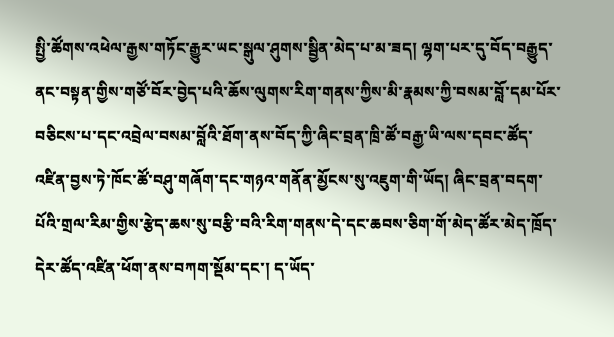སྤྱི་ཚོགས་འཕེལ་རྒྱས་གཏོང་རྒྱུར་ཡང་སྒུལ་ཤུགས་སྦྱིན་མེད་པ་མ་ཟད། ལྷག་པར་དུ་བོད་བརྒྱུད་ནང་བསྟན་གྱིས་གཙོ་བོར་བྱེད་པའི་ཆོས་ལུགས་རིག་གནས་ཀྱིས་མི་རྣམས་ཀྱི་བསམ་བློ་དམ་པོར་བཅིངས་པ་དང་འབྲེལ་བསམ་བློའི་ཐོག་ནས་བོད་ཀྱི་ཞིང་བྲན་ཁྲི་ཚོ་བརྒྱ་ཡི་ལས་དབང་ཚོད་འཛིན་བྱས་ཏེ་ཁོང་ཚོ་བཤུ་གཞོག་དང་གཉའ་གནོན་མྱོངས་སུ་འཇུག་གི་ཡོད། ཞིང་བྲན་བདག་པོའི་གྲལ་རིམ་གྱིས་རྩེད་ཆས་སུ་བརྩི་བའི་རིག་གནས་དེ་དང་ཆབས་ཅིག་གོ་མེད་ཚོར་མེད་ཁྲོད་དེར་ཚོད་འཛིན་ཕོག་ནས་བཀག་སྡོམ་དང་། ད་ཡོད་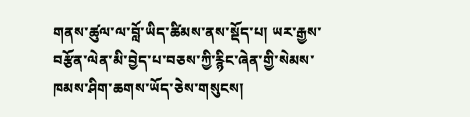གནས་ཚུལ་ལ་བློ་ཡིད་ཚིམས་ནས་སྡོད་པ། ཡར་རྒྱས་བརྩོན་ལེན་མི་བྱེད་པ་བཅས་ཀྱི་རྙིང་ཞེན་གྱི་སེམས་ཁམས་ཤིག་ཆགས་ཡོད་ཅེས་གསུངས།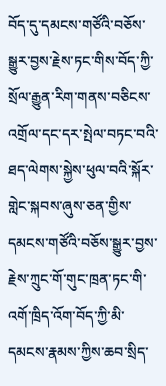བོད་དུ་དམངས་གཙོའི་བཅོས་སྒྱུར་བྱས་རྗེས་ཏང་གིས་བོད་ཀྱི་སྲོལ་རྒྱུན་རིག་གནས་བཅིངས་འགྲོལ་དང་དར་སྤེལ་བཏང་བའི་ཐད་ལེགས་སྐྱེས་ཕུལ་བའི་སྐོར་གླེང་སྐབས་ཞུས་ཅན་གྱིས་དམངས་གཙོའི་བཅོས་སྒྱུར་བྱས་རྗེས་ཀྲུང་གོ་གུང་ཁྲན་ཏང་གི་འགོ་ཁྲིད་འོག་བོད་ཀྱི་མི་དམངས་རྣམས་ཀྱིས་ཆབ་སྲིད་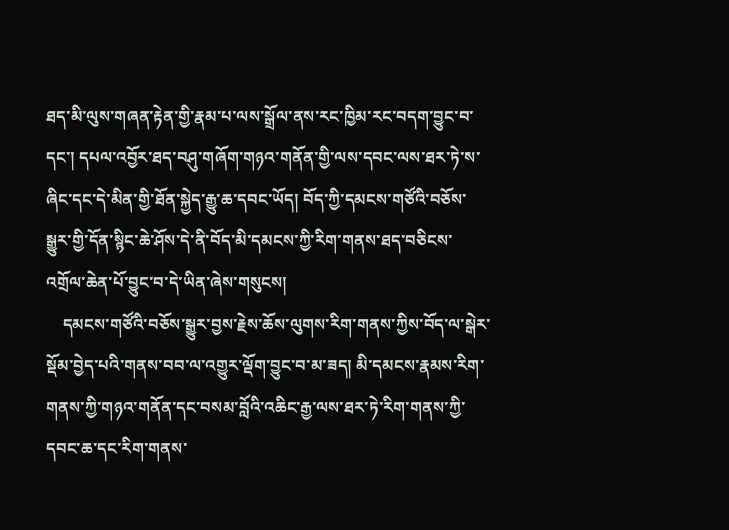ཐད་མི་ལུས་གཞན་རྟེན་གྱི་རྣམ་པ་ལས་སྒྲོལ་ནས་རང་ཁྱིམ་རང་བདག་བྱུང་བ་དང་། དཔལ་འབྱོར་ཐད་བཤུ་གཞོག་གཉའ་གནོན་གྱི་ལས་དབང་ལས་ཐར་ཏེ་ས་ཞིང་དང་དེ་མིན་གྱི་ཐོན་སྐྱེད་རྒྱུ་ཆ་དབང་ཡོད། བོད་ཀྱི་དམངས་གཙོའི་བཅོས་སྒྱུར་གྱི་དོན་སྙིང་ཆེ་ཤོས་དེ་ནི་བོད་མི་དམངས་ཀྱི་རིག་གནས་ཐད་བཅིངས་འགྲོལ་ཆེན་པོ་བྱུང་བ་དེ་ཡིན་ཞེས་གསུངས།
    དམངས་གཙོའི་བཅོས་སྒྱུར་བྱས་རྗེས་ཆོས་ལུགས་རིག་གནས་ཀྱིས་བོད་ལ་སྒེར་སྡོམ་བྱེད་པའི་གནས་བབ་ལ་འགྱུར་ལྡོག་བྱུང་བ་མ་ཟད། མི་དམངས་རྣམས་རིག་གནས་ཀྱི་གཉའ་གནོན་དང་བསམ་བློའི་འཆིང་རྒྱ་ལས་ཐར་ཏེ་རིག་གནས་ཀྱི་དབང་ཆ་དང་རིག་གནས་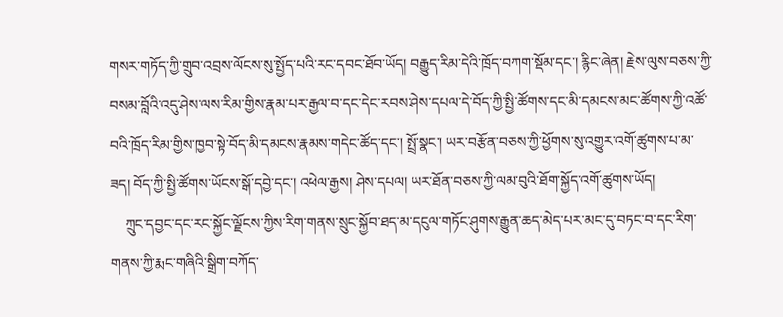གསར་གཏོད་ཀྱི་གྲུབ་འབྲས་ལོངས་སུ་སྤྱོད་པའི་རང་དབང་ཐོབ་ཡོད། བརྒྱུད་རིམ་དེའི་ཁྲོད་བཀག་སྡོམ་དང་། རྙིང་ཞེན། རྗེས་ལུས་བཅས་ཀྱི་བསམ་བློའི་འདུ་ཤེས་ལས་རིམ་གྱིས་རྣམ་པར་རྒྱལ་བ་དང་དེང་རབས་ཤེས་དཔལ་དེ་བོད་ཀྱི་སྤྱི་ཚོགས་དང་མི་དམངས་མང་ཚོགས་ཀྱི་འཚོ་བའི་ཁྲོད་རིམ་གྱིས་ཁྱབ་སྟེ་བོད་མི་དམངས་རྣམས་གདེང་ཚོད་དང་། སྤྲོ་སྣང་། ཡར་བརྩོན་བཅས་ཀྱི་ཕྱོགས་སུ་འགྱུར་འགོ་ཚུགས་པ་མ་ཟད། བོད་ཀྱི་སྤྱི་ཚོགས་ཡོངས་སྒོ་དབྱེ་དང་། འཕེལ་རྒྱས། ཤེས་དཔལ། ཡར་ཐོན་བཅས་ཀྱི་ལམ་བུའི་ཐོག་སྐྱོད་འགོ་ཚུགས་ཡོད།
    ཀྲུང་དབྱང་དང་རང་སྐྱོང་ལྗོངས་ཀྱིས་རིག་གནས་སྲུང་སྐྱོབ་ཐད་མ་དངུལ་གཏོང་ཤུགས་རྒྱུན་ཆད་མེད་པར་མང་དུ་བཏང་བ་དང་རིག་གནས་ཀྱི་རྨང་གཞིའི་སྒྲིག་བཀོད་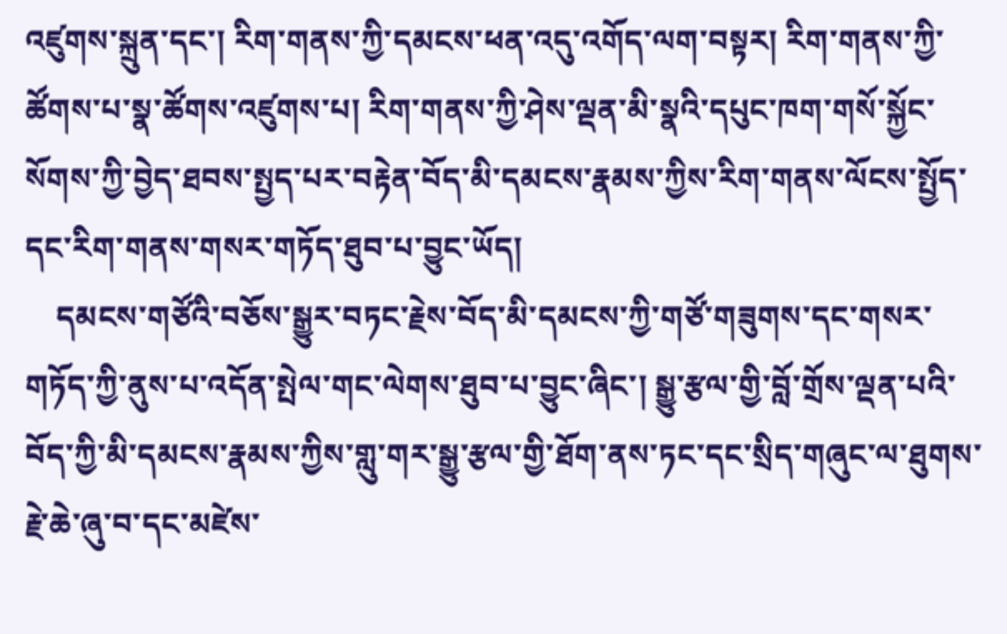འཛུགས་སྐྲུན་དང་། རིག་གནས་ཀྱི་དམངས་ཕན་འདུ་འགོད་ལག་བསྟར། རིག་གནས་ཀྱི་ཚོགས་པ་སྣ་ཚོགས་འཛུགས་པ། རིག་གནས་ཀྱི་ཤེས་ལྡན་མི་སྣའི་དཔུང་ཁག་གསོ་སྐྱོང་སོགས་ཀྱི་བྱེད་ཐབས་སྤྱད་པར་བརྟེན་བོད་མི་དམངས་རྣམས་ཀྱིས་རིག་གནས་ལོངས་སྤྱོད་དང་རིག་གནས་གསར་གཏོད་ཐུབ་པ་བྱུང་ཡོད།
    དམངས་གཙོའི་བཅོས་སྒྱུར་བཏང་རྗེས་བོད་མི་དམངས་ཀྱི་གཙོ་གཟུགས་དང་གསར་གཏོད་ཀྱི་ནུས་པ་འདོན་སྤེལ་གང་ལེགས་ཐུབ་པ་བྱུང་ཞིང་། སྒྱུ་རྩལ་གྱི་བློ་གྲོས་ལྡན་པའི་བོད་ཀྱི་མི་དམངས་རྣམས་ཀྱིས་གླུ་གར་སྒྱུ་རྩལ་གྱི་ཐོག་ནས་ཏང་དང་སྲིད་གཞུང་ལ་ཐུགས་རྗེ་ཆེ་ཞུ་བ་དང་མཛེས་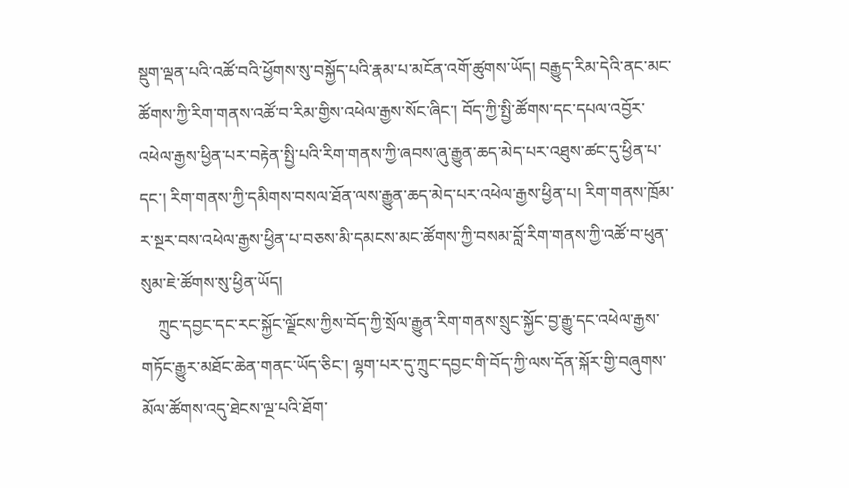སྡུག་ལྡན་པའི་འཚོ་བའི་ཕྱོགས་སུ་བསྐྱོད་པའི་རྣམ་པ་མངོན་འགོ་ཚུགས་ཡོད། བརྒྱུད་རིམ་དེའི་ནང་མང་ཚོགས་ཀྱི་རིག་གནས་འཚོ་བ་རིམ་གྱིས་འཕེལ་རྒྱས་སོང་ཞིང་། བོད་ཀྱི་སྤྱི་ཚོགས་དང་དཔལ་འབྱོར་འཕེལ་རྒྱས་ཕྱིན་པར་བརྟེན་སྤྱི་པའི་རིག་གནས་ཀྱི་ཞབས་ཞུ་རྒྱུན་ཆད་མེད་པར་འཐུས་ཚང་དུ་ཕྱིན་པ་དང་། རིག་གནས་ཀྱི་དམིགས་བསལ་ཐོན་ལས་རྒྱུན་ཆད་མེད་པར་འཕེལ་རྒྱས་ཕྱིན་པ། རིག་གནས་ཁྲོམ་ར་སྔར་བས་འཕེལ་རྒྱས་ཕྱིན་པ་བཅས་མི་དམངས་མང་ཚོགས་ཀྱི་བསམ་བློ་རིག་གནས་ཀྱི་འཚོ་བ་ཕུན་སུམ་ཇེ་ཚོགས་སུ་ཕྱིན་ཡོད།
    ཀྲུང་དབྱང་དང་རང་སྐྱོང་ལྗོངས་ཀྱིས་བོད་ཀྱི་སྲོལ་རྒྱུན་རིག་གནས་སྲུང་སྐྱོང་བྱ་རྒྱུ་དང་འཕེལ་རྒྱས་གཏོང་རྒྱུར་མཐོང་ཆེན་གནང་ཡོད་ཅིང་། ལྷག་པར་དུ་ཀྲུང་དབྱང་གི་བོད་ཀྱི་ལས་དོན་སྐོར་གྱི་བཞུགས་མོལ་ཚོགས་འདུ་ཐེངས་ལྔ་པའི་ཐོག་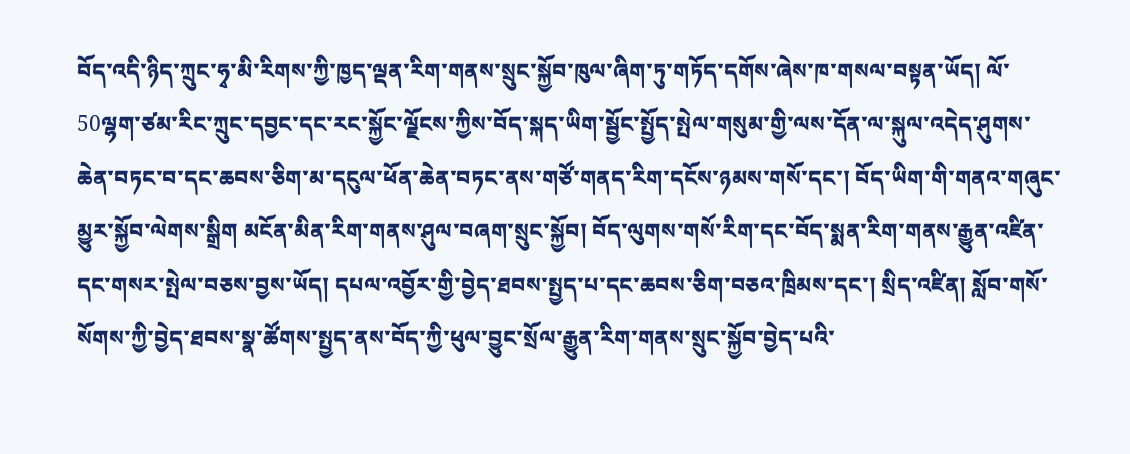བོད་འདི་ཉིད་ཀྲུང་ཧྭ་མི་རིགས་ཀྱི་ཁྱད་ལྡན་རིག་གནས་སྲུང་སྐྱོབ་ཁུལ་ཞིག་ཏུ་གཏོད་དགོས་ཞེས་ཁ་གསལ་བསྟན་ཡོད། ལོ་50ལྷག་ཙམ་རིང་ཀྲུང་དབྱང་དང་རང་སྐྱོང་ལྗོངས་ཀྱིས་བོད་སྐད་ཡིག་སྦྱོང་སྤྱོད་སྤེལ་གསུམ་གྱི་ལས་དོན་ལ་སྐུལ་འདེད་ཤུགས་ཆེན་བཏང་བ་དང་ཆབས་ཅིག་མ་དངུལ་ཕོན་ཆེན་བཏང་ནས་གཙོ་གནད་རིག་དངོས་ཉམས་གསོ་དང་། བོད་ཡིག་གི་གནའ་གཞུང་མྱུར་སྐྱོབ་ལེགས་སྒྲིག མངོན་མིན་རིག་གནས་ཤུལ་བཞག་སྲུང་སྐྱོབ། བོད་ལུགས་གསོ་རིག་དང་བོད་སྨན་རིག་གནས་རྒྱུན་འཛིན་དང་གསར་སྤེལ་བཅས་བྱས་ཡོད། དཔལ་འབྱོར་གྱི་བྱེད་ཐབས་སྤྱད་པ་དང་ཆབས་ཅིག་བཅའ་ཁྲིམས་དང་། སྲིད་འཛིན། སློབ་གསོ་སོགས་ཀྱི་བྱེད་ཐབས་སྣ་ཚོགས་སྤྱད་ནས་བོད་ཀྱི་ཕུལ་བྱུང་སྲོལ་རྒྱུན་རིག་གནས་སྲུང་སྐྱོབ་བྱེད་པའི་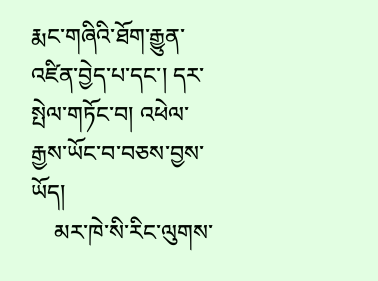རྨང་གཞིའི་ཐོག་རྒྱུན་འཛིན་བྱེད་པ་དང་། དར་སྤེལ་གཏོང་བ། འཕེལ་རྒྱས་ཡོང་བ་བཅས་བྱས་ཡོད།
    མར་ཁེ་སི་རིང་ལུགས་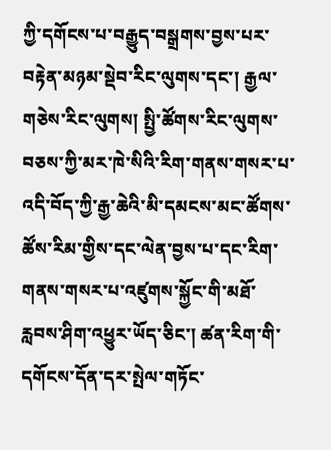ཀྱི་དགོངས་པ་བརྒྱུད་བསྒྲགས་བྱས་པར་བརྟེན་མཉམ་སྡེབ་རིང་ལུགས་དང་། རྒྱལ་གཅེས་རིང་ལུགས། སྤྱི་ཚོགས་རིང་ལུགས་བཅས་ཀྱི་མར་ཁེ་སིའི་རིག་གནས་གསར་པ་འདི་བོད་ཀྱི་རྒྱ་ཆེའི་མི་དམངས་མང་ཚོགས་ཚོས་རིམ་གྱིས་དང་ལེན་བྱས་པ་དང་རིག་གནས་གསར་པ་འཛུགས་སྐྱོང་གི་མཐོ་རླབས་ཤིག་འཕྱུར་ཡོད་ཅིང་། ཚན་རིག་གི་དགོངས་དོན་དར་སྤེལ་གཏོང་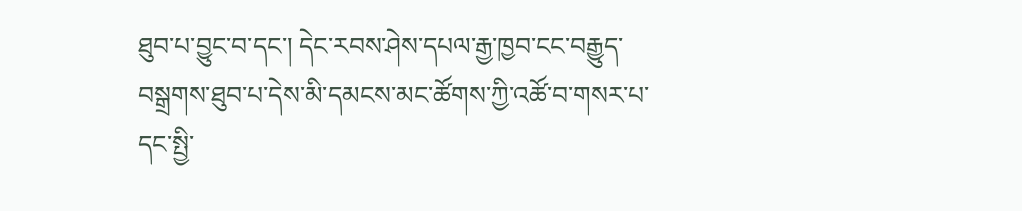ཐུབ་པ་བྱུང་བ་དང་། དེང་རབས་ཤེས་དཔལ་རྒྱ་ཁྱབ་ངང་བརྒྱུད་བསྒྲགས་ཐུབ་པ་དེས་མི་དམངས་མང་ཚོགས་ཀྱི་འཚོ་བ་གསར་པ་དང་སྤྱི་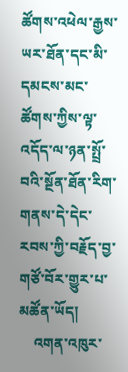ཚོགས་འཕེལ་རྒྱས་ཡར་ཐོན་དང་མི་དམངས་མང་ཚོགས་ཀྱིས་ལྟ་འདོད་ལ་ཉན་སྤྲོ་བའི་སྔོན་ཐོན་རིག་གནས་དེ་དེང་རབས་ཀྱི་བརྗོད་བྱ་གཙོ་བོར་གྱུར་པ་མཚོན་ཡོད།
    འགན་འཁུར་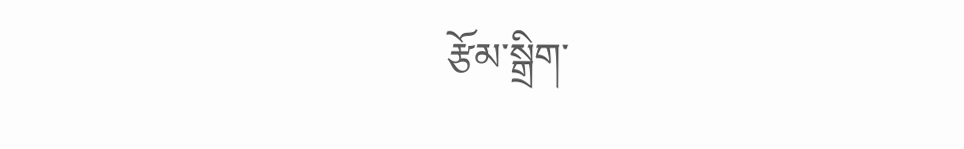རྩོམ་སྒྲིག་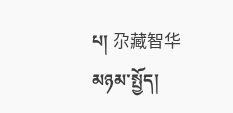པ། 尕藏智华
མཉམ་སྤྱོད།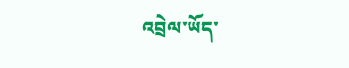འབྲེལ་ཡོད་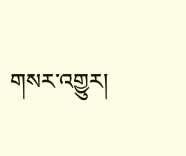གསར་འགྱུར།